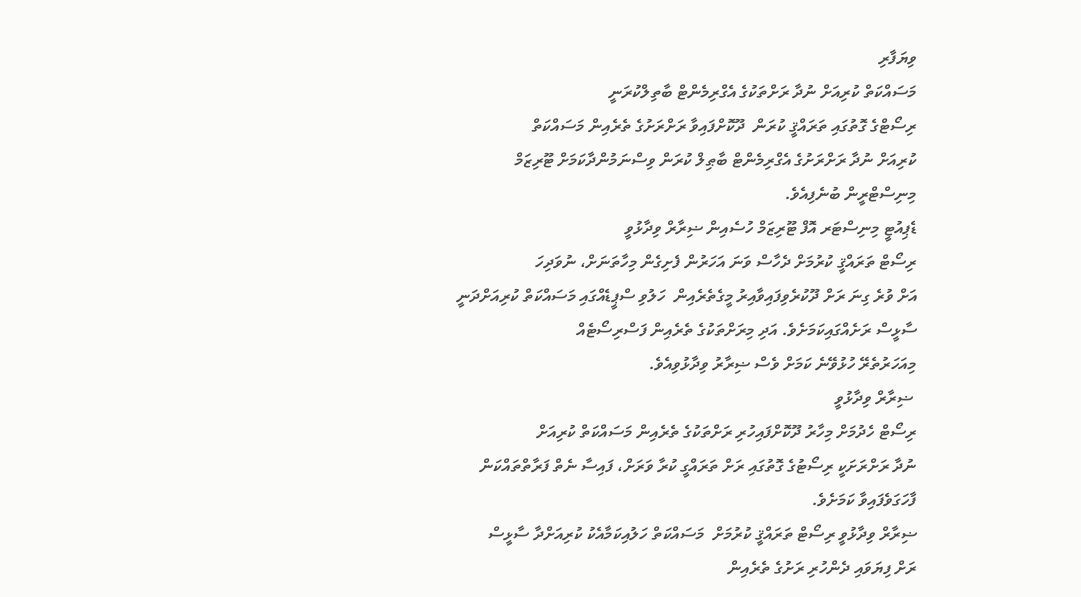ވިޔަފާރި
މަސައްކަތް ކުރިއަށް ނުދާ ރަށްތަކުގެ އެގްރިމެންޓް ބާތިލްކުރަނީ
ރިސޯޓްގެ ގޮތުގައި ތަރައްޤީ ކުރަން  ދޫކޮށްފައިވާ ރަށްރަށުގެ ތެރެއިން މަސައްކަތް
ކުރިއަށް ނުދާ ރަށްރަށުގެ އެގްރިމެންޓް ބާޠިލް ކުރަން ވިސްނަމުންދާކަމަށް ޓޫރިޒަމް
މިނިސްޓްރީން ބުނެފިއެވެ.
ޑެޕިއުޓީ މިނިސްޓަރ އޮފް ޓޫރިޒަމް ހުސެއިން ޟިރާރް ވިދާޅުވީ
ރިސޯޓް ތަރައްޤީ ކުރުމަށް ދެހާސް ވަނަ އަހަރުން ފެށިގެން މިހާތަނަށް، ނުވަދިހަ
އަށް ވުރެ ގިނަ ރަށް ދޫކުރެވިފައިވާއިރު މީގެތެރެއިން  ހަލުވި ސްޕީޑެއްގައި މަސައްކަތް ކުރިއަށްދަނީ
ސާޅީސް ރަށެއްގައިކަމަށެވެ. އަދި މިރަށްތަކުގެ ތެރެއިން ފަސްރިސޯޓެއް
މިއަހަރުތެރޭ ހުޅުވޭނެ ކަމަށް ވެސް ޟިރާރު ވިދާޅުވިއެވެ.
 ޟިރާރް ވިދާޅުވީ
ރިސޯޓް ހެދުމަށް މިހާރު ދޫކޮށްފައިހުރި ރަށްތަކުގެ ތެރެއިން މަސައްކަތް ކުރިއަށް
ނުދާ ރަށްރަށަކީ ރިސޯޓުގެ ގޮތުގައި ރަށް ތަރައްގީ ކުރާ ވަރަށް، ފައިސާ ނެތް ފަރާތްތައްކަން
ފާހަގަވެފައިވާ ކަމަށެވެ.
ޟިރާރް ވިދާޅުވީ ރިސޯޓް ތަރައްޤީ ކުރުމަށް  މަސައްކަތް ހަލުއިކަމާއެކު ކުރިއަށްދާ ސާޅީސް
ރަށް ފިޔަވައި ދެންހުރި ރަށުގެ ތެރެއިން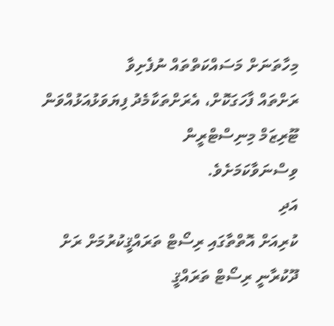މިހާތަނަށް މަސައްކަތްތައް ނުފެށިވާ
ރަށްތައް ފާހަގަކޮށް، އެރަށްތަކާމެދު ފިޔަވަޅުއަޅުއްވަން ޓޫރިޒަމް މިނިސްޓްރީން
ވިސްނަވާކަމަށެވެ.
އަދި
ކުރިއަށް އޮތްތާގައި ރިސޯޓް ތަރައްޤީކުރުމަށް ރަށް ދޫކުރާނީ ރިސޯޓް ތަރައްޤީ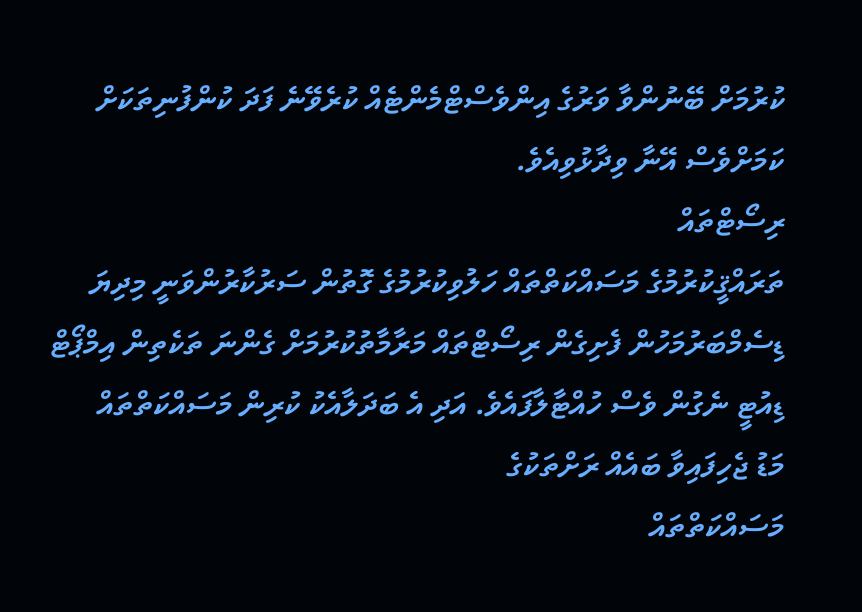ކުރުމަށް ބޭނުންވާ ވަރުގެ އިންވެސްޓްމެންޓެއް ކުރެވޭނެ ފަދަ ކުންފުނިތަކަށް
ކަމަށްވެސް އޭނާ ވިދާޅުވިއެވެ.
ރިސޯޓްތައް
ތަރައްޤީކުރުމުގެ މަސައްކަތްތައް ހަލުވިކުރުމުގެ ގޮތުން ސަރުކާރުންވަނީ މިދިޔަ
ޑިސެމްބަރުމަހުން ފެށިގެން ރިސޯޓްތައް މަރާމާތުކުރުމަށް ގެންނަ ތަކެތިން އިމްޕޯޓް
ޑިއުޓީ ނެގުން ވެސް ހުއްޓާލާފައެވެ. އަދި އެ ބަދަލާއެކު ކުރިން މަސައްކަތްތައް
މަޑު ޖެހިފައިވާ ބައެއް ރަށްތަކުގެ
މަސައްކަތްތައް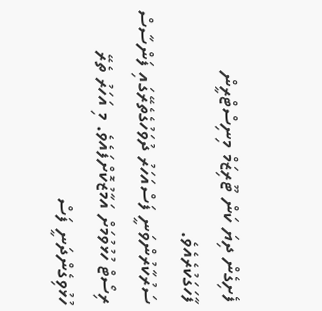ފެށިގެން ދިޔަ ކަން ޓޫރިޒަމް މިނިސްޓްރީން ފާހަގަކުރެއެވެ.
ސަރުކާރުންވަނީ ފަސްއަހަރު ދުވަހުގެތެރޭގައި ފަންސާސް
ރިސޯޓް ހުޅުވުމަށް އަމާޒުކޮށްފައެވެ. މި އަހަރު ތެރޭ ހުޅުވިގެންދަނީ ފަސް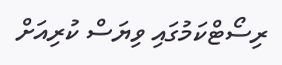ރިސޯޓްކަމުގައި ވިޔަސް ކުރިއަށް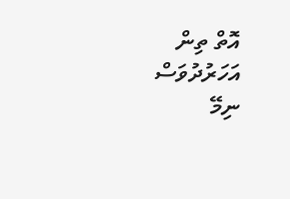އޮތް ތިން އަހަރުދުވަސް ނިމޭ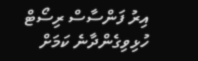އިރު ފަންސާސް ރިސޯޓް
ހުޅިވިގެންދާނެ ކަމަށް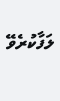ލަފާކުރެވޭ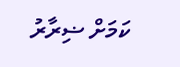ކަމަށް ޟިރާރު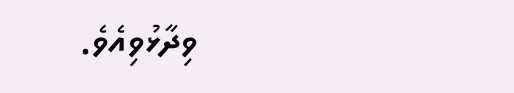ވިދާޅުވިއެވެ.